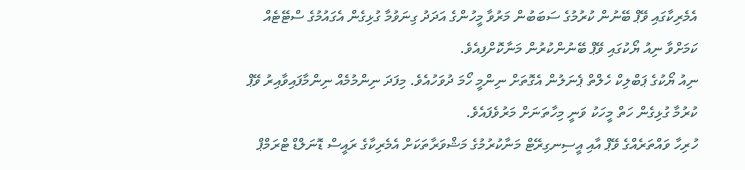އެމެރިކާގައި ވޭޕް ބޭނުން ކުރުމުގެ ސަބަބުން މަރުވާ މީހުންގެ އަދަދު ގިނަވުމާ ގުޅިގެން އެގައުމުގެ ސްޓޭޓެއް ކަމަށްވާ ނިއު ޔޯކުގައި ވޭޕް ބޭނުންކުރުން މަނާކޮށްފިއެވެ.
ނިއު ޔޯކުގެ ޕަބްލިކް ހެލްތް ޕެނަލުން އެގޮތަށް ނިންމީ ހޯމަ ދުވަހުއެވެ. މިފަދަ ނިންމުމެއް ނިންމާފައިވާއިރު ވޭޕް ކުރުމާ ގުޅިގެން ހަތް މީހަކު ވަނީ މިހާތަނަށް މަރުވެފައެވެ.
ހުރިހާ ވައްތަރެއްގެ ވޭޕް އާއި އީސިނގިރޭޓް މަނާކުރުމުގެ މަޝްވަރާތަކަށް އެމެރިކާގެ ރައީސް ޑޮނަލްޑް ޓްރަމްޕް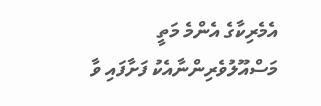އެމެރިކާގެ އެންމެ މަތީ މަސްއޫލުވެރިންނާއެކު ފަށާފައި ވާ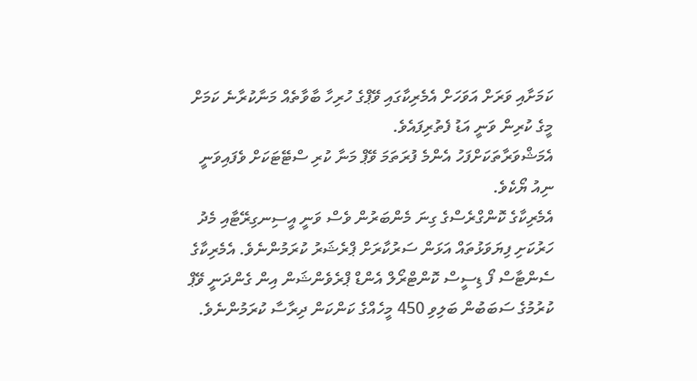ކަމަށާއި ވަރަށް އަވަހަށް އެމެރިކާގައި ވޭޕްގެ ހުރިހާ ބާވާތެއް މަނާކުރާނެ ކަމަށް މީގެ ކުރިން ވަނީ އަޑު ފެތުރިފައެވެ.
އެމަޝްވަރާތަކަށްފަހު އެންމެ ފުރަތަމަ ވޭޕް މަނާ ކުރި ސްޓޭޓަކަށް ވެފައިވަނީ ނިއު ޔޯކެވެ.
އެމެރިކާގެ ކޮންގްރެސްގެ ގިނަ މެންބަރުން ވެސް ވަނީ އީސިނގިރޭޓާއި މެދު ހަރުކަށި ފިޔަވަޅުތައް އަޅަން ސަރުކާރަށް ޕްރެޝަރު ކުރަމުންނެވެ. އެމެރިކާގެ ސެންޓާސް ފޯ ޑިސީސް ކޮންޓްރޯލް އެންޑް ޕްރެވެންޝަން އިން ގެންދަނީ ވޭޕް ކުރުމުގެ ސަބަބުން ބަލިވި 450 މީހެއްގެ ކަންކަން ދިރާސާ ކުރަމުންނެވެ.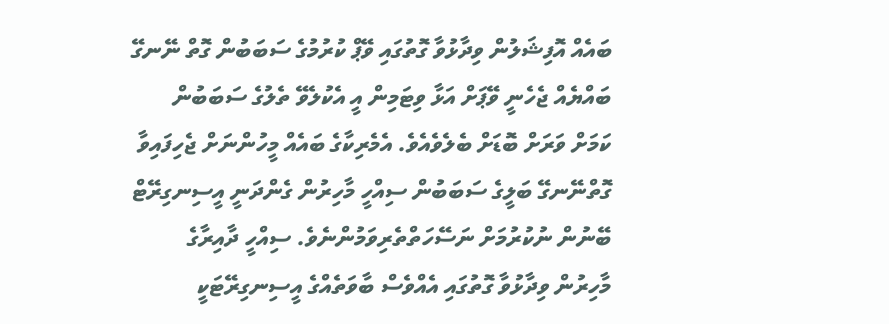ބައެއް އޮފިޝަލުން ވިދާޅުވާ ގޮތުގައި ވޭޕް ކުރުމުގެ ސަބަބުން ގޮތް ނޭނގޭ ބައްޔެއް ޖެހެނީ ވޭޕަށް އަޅާ ވިޓަމިން އީ އެކުލެވޭ ތެލުގެ ސަބަބުން ކަމަށް ވަރަށް ބޮޑަށް ބެލެވެއެވެ. އެމެރިކާގެ ބައެއް މީހުންނަށް ޖެހިފައިވާ ގޮތްނޭނގޭ ބަލީގެ ސަބަބުން ސިއްހީ މާހިރުން ގެންދަނީ އީސިނގިރޭޓް ބޭނުން ނުކުރުމަށް ނަސޭހަތްތެރިވަމުންނެވެ. ސިއްހީ ދާއިރާގެ މާހިރުން ވިދާޅުވާ ގޮތުގައި އެއްވެސް ބާވަތެއްގެ އީސިނގިރޭޓަކީ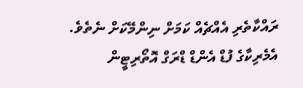ރައްކާތެރި އެއްޗެއް ކަމަށް ނިންމޭކަށް ނެތެވެ.
އެމެރިކާގެ ފުޑް އެންޑް ޑްރަގް އޮތޯރިޓީން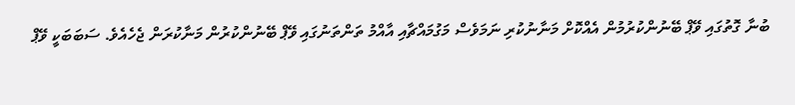ބުނާ ގޮތުގައި ވޭޕް ބޭނުންކުރުމުން އެއްކޮށް މަނާނުކުރި ނަމަވެސް މަގުމައްޗާއި އާއްމު ތަންތަނުގައި ވޭޕް ބޭނުންކުރުން މަނާކުރަން ޖެހެއެވެ. ސަބަބަކީ ވޭޕް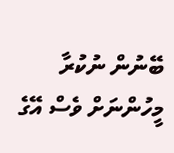ބޭނުން ނުކުރާ މީހުންނަށް ވެސް އޭގެ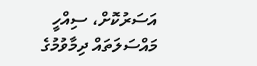އަސަރުކޮށް، ސިއްހީ މައްސަލަތައް ދިމާވުމުގެ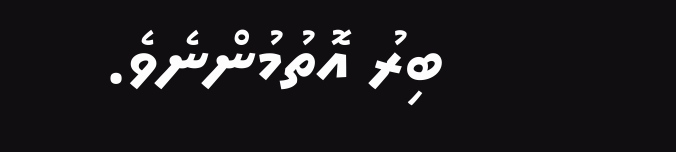ބިރު އޮތުމުންނެވެ.